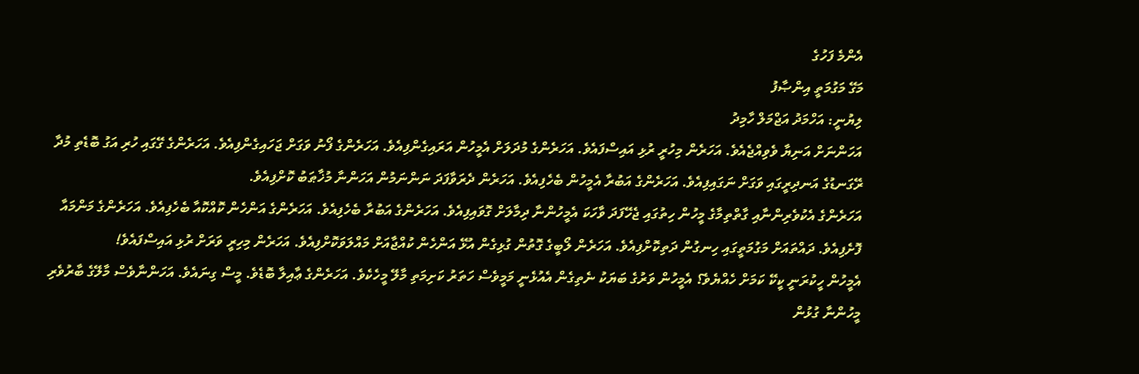އެންމެ ފަހުގެ
މަގޭ މަގުމަތީ އިންޞާފު
ލިޔުނީ: އަހްމަދު އަޖްމަލް ހާމިދު
އަހަންނަށް އަނިޔާ ވެވިއްޖެއެވެ. އަހަރެން މިހުރީ ރުޅި އައިސްފައެވެ. އަހަރެންގެ މުދަލަށް އެމީހުން އަރައިގެންފިއެވެ. އަހަރެންގެ ފޯނު ވަގަށް ޖަހައިގެންފިއެވެ. އަހަރެންގެ ގޭގައި ހުރި އަގު ބޮޑެތި މުދާ ރޭގަނޑުގެ އަނދިރީގައި ވަގަށް ނަގައިފިއެވެ. އަހަރެންގެ އަބުރާ އެމީހުން ބެހެފިއެވެ. އަހަރެން ދެރަވާފަދަ ނަންނަމުން އަހަންނާ މުޚާޠަބު ކޮށްފިއެވެ.
އަހަރެންގެ އެކުވެރިންނާއި ގާތްތިމާގެ މީހުން ހިތުގައި ޖެހޭފަދަ ވާހަކަ އެމީހުންނާ ދިމާލަށް ގޮވައިފިއެވެ. އަހަރެންގެ އަބުރާ ބެހެފިއެވެ. އަހަރެންގެ އަންހެން ކޮއްކޮއާ ބެހެފިއެވެ. އަހަރެންގެ މަންމައާ ފޮށެފިއެވެ. ދައްތައަށް މަގުމަތީގައި ހިނގުން ދަތިކޮށްފިއެވެ. އަހަރެން ލޯބީގެ ގޮތުން ގުޅިގެން އުޅޭ އަންހެން ކުއްޖާއަށް މައްލަވަކޮށްފިއެވެ. އަހަރެން މިހިރީ ވަރަށް ރުޅި އައިސްފައެވެ!
އެމީހުން ހީކުރަނީ ކީކޭ ކަމަށް ހެއްޔެވެ؟ އެމީހުން ވަރުގެ ބަޔަކު ނެތިގެން އެއުޅެނީ މަމީވެސް ހަތަރު ކަށިމަތި މާލޭ މީހެކެވެ. އަހަރެންގެ ޢާއިލާ ބޮޑެވެ. މީސް ގިނައެވެ. އަހަންނާވެސް މާލޭގެ ބާރުވެރި މީހުންނާ ގުޅުން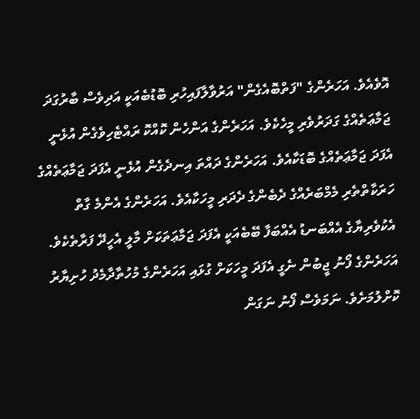އޮވެއެވެ. އަހަރެންގެ "ފަތްބޮއެގެން" އަރުވާލާފައިހުރި ބޮޑުބެއަކީ އަދިވެސް ބާރުގަދަ ޖަމާޢަތެއްގެ ގަދަރުވެރި މީހެކެވެ. އަހަރެންގެ އަންހެން ކޮއްކޮ ރައްޓެހިވެގެން އުޅެނީ އެފަދަ ޖަމާޢަތެއްގެ ބޮޑަކާއެވެ. އަހަރެންގެ ދައްތަ އިނދެގެން އުޅެނީ އެފަދަ ޖަމާޢަތެއްގެ ހަރަކާތްތެރި މެމްބަރެއްގެ ދެބެންގެ ދެދަރި މީހަކާއެވެ. އަހަރެންގެ އެންމެ ގާތް އެކުވެރިޔާގެ އެއްބަނޑު އެއްބަފާ ބޭބެއަކީ އެފަދަ ޖަމާޢަތަކަށް މާލީ އެހީދޭ ފަރާތެކެވެ.
އަހަރެންގެ ފޯނު ޖީބުން ނެގީ އެފަދަ މީހަކަށް ގުޅައި އަހަރެންގެ މުހުތާދާމެދު ހުށިޔާރު ކޮށްލުމަށެވެ. ނަމަވެސް ފޯނު ނަގަން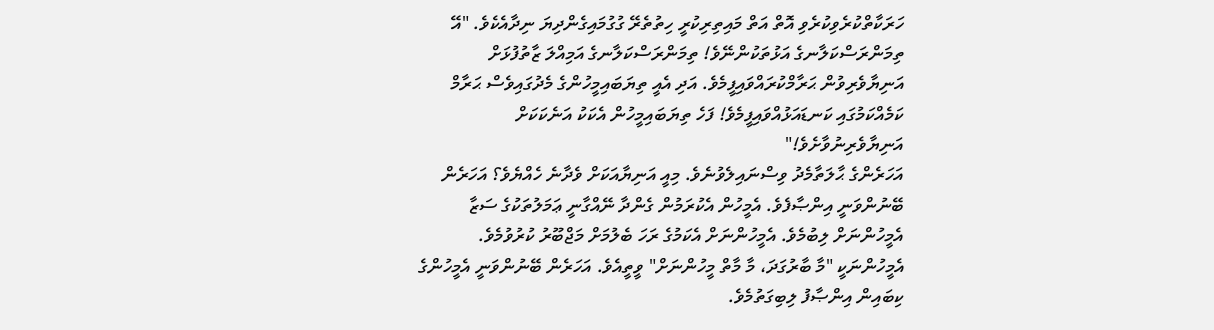ހަރަކާތްކުރެވިކުރެވި އޮތް އަތް މައިތިރިކުރީ ހިތުތެރޭ ގުގުމައިގެންދިޔަ ނިދާއެކެވެ. "އޭ ތިމަންރަސްކަލާނގެ އަޅުތަކުންނޭވެ! ތިމަންރަސްކަލާނގެ އަމިއްލަ ޒާތުފުޅަށް އަނިޔާވެރިވުން ޙަރާމްކުރައްވައިފީމެވެ. އަދި އެއީ ތިޔަބައިމީހުންގެ މެދުގައިވެސް ޙަރާމް ކަމެއްކަމުގައި ކަނޑައަޅުއްވައިފީމެވެ! ފަހެ ތިޔަބައިމީހުން އެކަކު އަނެކަކަށް އަނިޔާވެރިނުވާށެވެ!"
އަހަރެންގެ ޙާލަތާމެދު ވިސްނައިލެވުނެވެ. މިއީ އަނިޔާއަކަށް ވެދާނެ ހެއްޔެވެ؟ އަހަރެން ބޭނުންވަނީ އިންޞާފެވެ. އެމީހުން އެކުރަމުން ގެންދާ ނޭއްގާނީ ޢަމަލުތަކުގެ ސަޒާ އެމީހުންނަށް ލިބުމެވެ. އެމީހުންނަށް އެކަމުގެ ރަހަ ބެލުމަށް މަޖްބޫރު ކުރުވުމެވެ. އެމީހުންނަކީ "މާ ބާރުގަދަ، މާ މާތް މީހުންނަށް" ވީތީއެވެ. އަހަރެން ބޭނުންވަނީ އެމީހުންގެ ކިބައިން އިންޞާފު ލިބިގަތުމެވެ.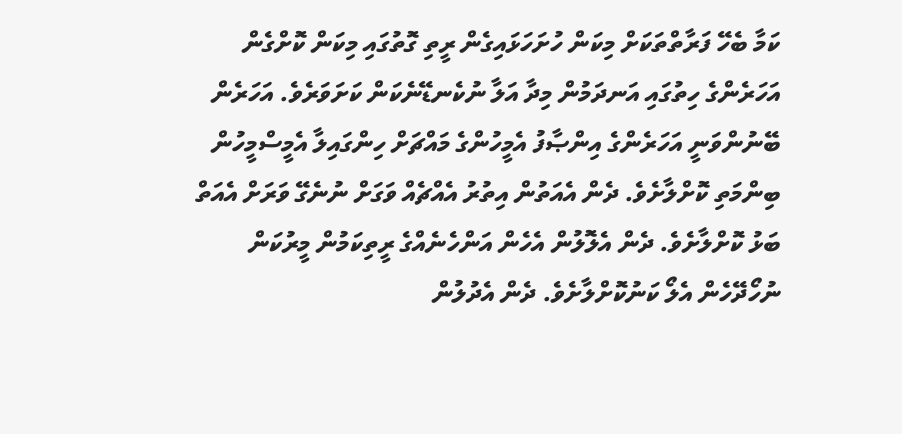ކަމާ ބެހޭ ފަރާތްތަކަށް މިކަން ހުށަހަޅައިގެން ރީތި ގޮތުގައި މިކަން ކޮށްގެން އަހަރެންގެ ހިތުގައި އަނދަމުން މިދާ އަލާ ނުކެނޑޭނެކަން ކަށަވަރެވެ. އަހަރެން ބޭނުންވަނީ އަހަރެންގެ އިންޞާފު އެމީހުންގެ މައްޗަށް ހިންގައިލާ އެމީސްމީހުން ބިންމަތި ކޮށްލާށެވެ. ދެން އެއަތުން އިތުރު އެއްޗެއް ވަގަށް ނުނެގޭ ވަރަށް އެއަތް ބަޅު ކޮށްލާށެވެ. ދެން އެލޮލުން އެހެން އަންހެނެއްގެ ރީތިކަމުން މީރުކަން ނުހޯދޭހެން އެލޯ ކަނުކޮށްލާށެވެ. ދެން އެދުލުން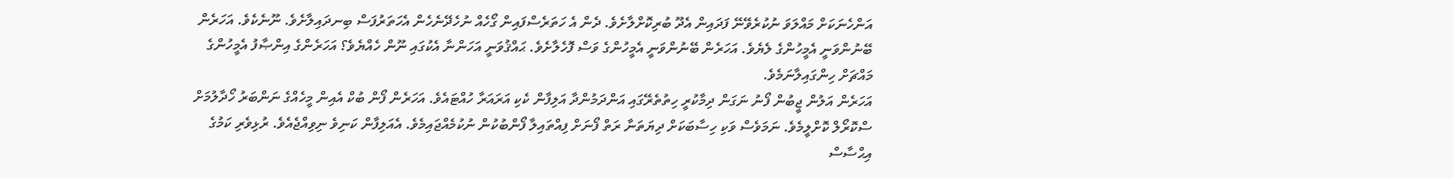އަންހެނަކަށް މައްލަވަ ނުކުރެވޭނޭ ފަދައިން އެދޫ ބުރިކޮށްލާށެވެ. ދެން އެ ހަތަރެސްފައިން ގޯހެއް ނުހެދޭނެހެން އެހަތަރުފަސް ބިނދައިލާށެވެ. ނޫނެކެވެ. އަހަރެން ބޭނުންވަނީ އެމީހުންގެ ލެޔެވެ. އަހަރެން ބޭނުންވަނީ އެމީހުންގެ ވަސް ފޮހެލާށެވެ. ޙައްޤުވަނީ އަހަންނާ އެކުގައި ނޫން ހެއްޔެވެ؟ އަހަރެންގެ އިންޞާފު އެމީހުންގެ މައްޗަށް ހިންގައިލާނަމެވެ.
އަހަރެން އަލުން ޖީބުން ފޯނު ނަގަން ދިމާކުރީ ހިތުތެރޭގައި އަންދަމުންދާ އަލިފާން ކެކި އަރައަރާ ހުއްޓައެވެ. އަހަރެން ފޯން ބުކް އެއިން މީހެއްގެ ނަންބަރު ހޯދާލުމަށް ސްކޮރޯލް ކޮށްލީމެވެ. ނަމަވެސް ވަކި ހިސާބަކަށް ދިޔަތަނާ ރަތް ފޯނަށް ފިއްތައިލާ ފޯންބުކުން ނުކުމެއްޖައިމެވެ. އެއަލިފާން ކަނިވެ ނިވިއްޖެއެވެ. ރުޅިވެރި ކަމުގެ އިޙްސާސް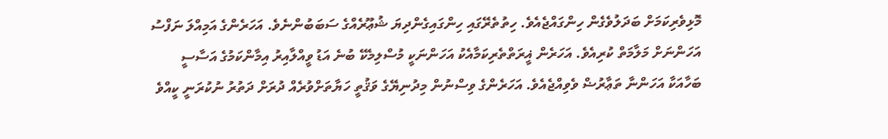މޮޅިވެރިކަމަށް ބަދަލުވެގެން ހިންގައްޖެއެވެ. ހިތުތެރޭގައި ހިންގައިގެންދިޔަ ޝުޢޫރެއްގެ ސަބަބުންނެވެ. އަހަރެންގެ އަމިއްލަ ނަފްސު އަހަންނަށް މަލާމަތް ކުރިއެވެ. އަހަރެން ޣީރަތްތެރިކަމާއެކު އަހަންނަކީ މުސްލިމެކޭ ބުނެ އަޑު ވީއްލާއިރު އިމާންކަމުގެ އަސާސީ ބަހާއަކާ އަހަންނާ ތަޢާރުޟް ވެވިއްޖެއެވެ. އަހަރެންގެ ވިސްނުން މިދުނިޔޭގެ ވަޤުތީ ހަޔާތަށްވުރެއް ދުރަށް ދަތުރު ނުކުރަނީ ކީއްވެ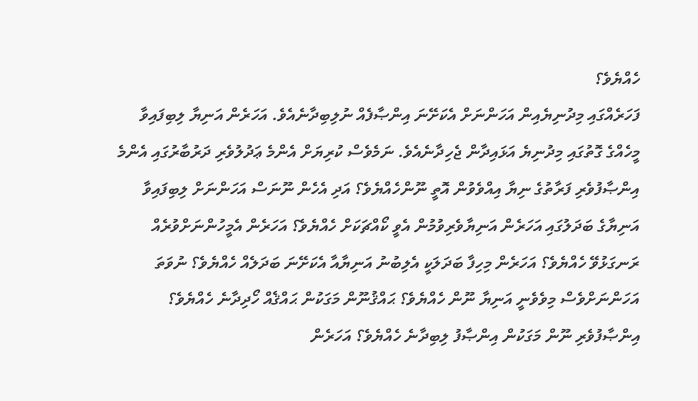ހެއްޔެވެ؟
ފަހަރެއްގައި މިދުނިޔެއިން އަހަންނަށް އެކަށޭނަ އިންޞާފެއް ނުލިބިދާނެއެވެ. އަހަރެން އަނިޔާ ލިބިފައިވާ މީހެއްގެ ގޮތުގައި މިދުނިޔެ އަޅައިދާން ޖެހިދާނެއެވެ. ނަމެވެސް ކުރިޔަށް އެންމެ ޢަދުލުވެރި ދަރުބާރުގައި އެންމެ އިންޞާފުވެރި ފަރާތުގެ ނިޔާ އިއްވެވުން އޮތީ ނޫންހެއްޔެވެ؟ އަދި އެހެން ނޫނަސް އަހަންނަށް ލިބިފައިވާ އަނިޔާގެ ބަދަލުގައި އަހަރެން އަނިޔާވެރިވުމުން އެވީ ކޯއްޗަކަށް ހެއްޔެވެ؟ އަހަރެން އެމީހުންނަށްވުރެއް ރަނގަޅުވޭ ހެއްޔެވެ؟ އަހަރެން މިހިފާ ބަދަލަކީ އެލިބުނު އަނިޔާއާ އެކަށޭނަ ބަދަލެއް ހެއްޔެވެ؟ ނުވަތަ އަހަންނަށްވެސް މިވެވެނީ އަނިޔާ ނޫން ހެއްޔެވެ؟ ޙައްޤުނޫން މަގަކުން ޙައްޤެއް ހޯދިދާނެ ހެއްޔެވެ؟ އިންޞާފުވެރި ނޫން މަގަކުން އިންޞާފު ލިބިދާނެ ހެއްޔެވެ؟ އަހަރެން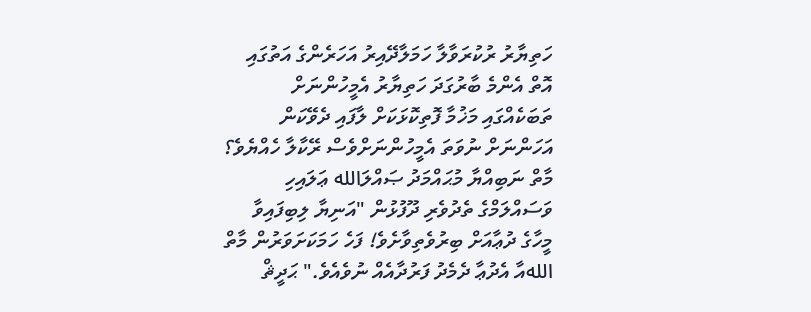ހަތިޔާރު ރުކުރަވާލާ ހަމަލާދޭއިރު އަހަރެންގެ އަތުގައި އޮތް އެންމެ ބާރުގަދަ ހަތިޔާރު އެމީހުންނަށް ތަބަކެއްގައި މަޚުމާ ފޮތިކޮޅަކަށް ލާފައި ދެވޭކަން އަހަންނަށް ނުވަތަ އެމީހުންނަށްވެސް ރޭކާލާ ހެއްޔެވެ؟ މާތް ނަބިއްޔާ މުޙައްމަދު ޞައްލަالله ޢަލައިހި ވަސައްލަމްގެ ތެދުވެރި ދޫފުޅުން "އަނިޔާ ލިބިފައިވާ މީހާގެ ދުޢާއަށް ބިރުވެތިވާށެވެ! ފަހެ ހަމަކަށަވަރުން މާތް اللهއާ އެދުޢާ ދެމެދު ފަރުދާއެއް ނުވެއެވެ." ޙަދީޘް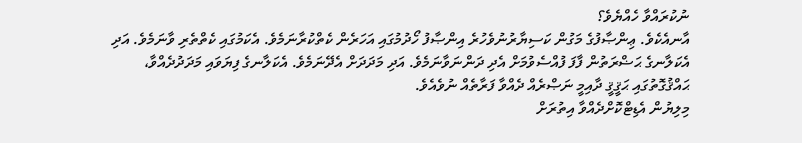ނުކުރައްވާ ހެއްޔެވެ؟
އާނއެކެވެ. ޢިންޞާފުގެ މަގުން ކަސިޔާރުނުވެހުރެ އިންޞާފު ހޯދުމުގައި އަހަރެން ކެތްކުރާނަމެވެ. އެކަމުގައި ކެތްތެރި ވާނަމެވެ. އަދި އެކަލާނގެ ޙަޟްރަތުން ފާފަ ފުއްސެވުމަށް އެދި ދަންނަވާނަމެވެ. އަދި މަދަދަށް އެދޭނަމެވެ. އެކަލާނގެ ފިޔަވައި މަދަދުދެއްވާ، ޙައްޤުގޮތުގައި ޙަޤީޤީ ދާއިމީ ނަޞްރެއް ދެއްވާ ފަރާތެއް ނުވެއެވެ.
މިލިޔުން އެޑިޓްކޮށްދެއްވާ އިތުރަށް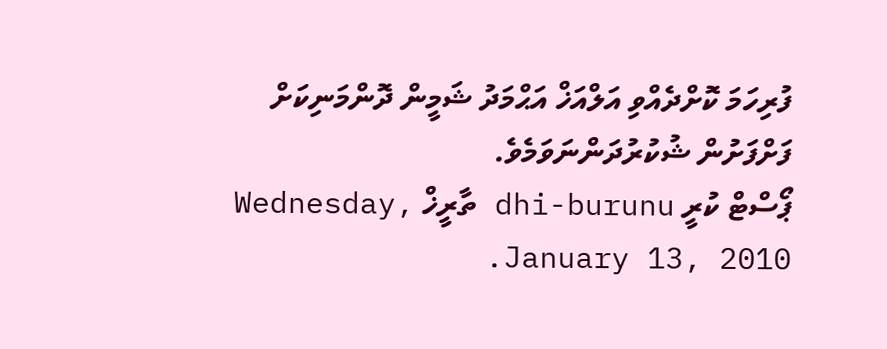ފުރިހަމަ ކޮށްދެއްވި އަލްއަޚް އަޙްމަދު ޝަމީން ދޮންމަނިކަށް ފަށްފަށުން ޝުކުރުދަންނަވަމެވެ.
ޕޯސްޓް ކުރީ dhi-burunu ތާރީޚް Wednesday, January 13, 2010.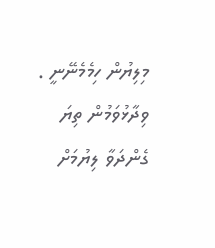މިލިޔުން ހިމެމެނޭނީ . ވިދާޅުވަމުން ތިޔަ ގެންދަވާ ލިޔުމަށް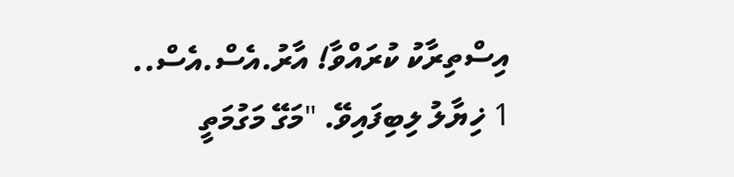އިސްތިރާކު ކުރައްވާ! އާރު.އެސް.އެސް..
1 ޚިޔާލު ލިބިފައިވޭ. "މަގޭ މަގުމަތީ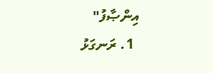އިންޞާފު"
  1. ރަނގަޅު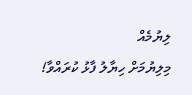ލިޔުމެއް
މިލިޔުމަށް ހިޔާލު ފާޅު ކުރައްވާ!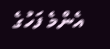އެންމެ ފަހުގެ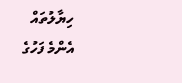ހިޔާލުތައް
އެންމެ ފަހުގެ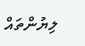ލިޔުންތައް